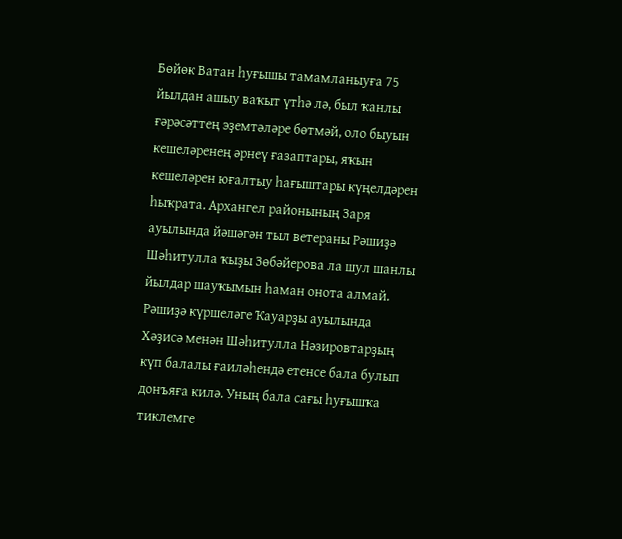Бөйөк Ватан һуғышы тамамланыуға 75 йылдан ашыу ваҡыт үтһә лә, был ҡанлы ғәрәсәттең эҙемтәләре бөтмәй, оло быуын кешеләренең әрнеү ғазаптары, яҡын кешеләрен юғалтыу һағыштары күңелдәрен һыҡрата. Архангел районының Заря ауылында йәшәгән тыл ветераны Рәшиҙә Шәһитулла ҡыҙы Зөбәйерова ла шул шанлы йылдар шауҡымын һаман онота алмай.
Рәшиҙә күршеләге Ҡауарҙы ауылында Хәҙисә менән Шәһитулла Нәзировтарҙың күп балалы ғаиләһендә етенсе бала булып донъяға килә. Уның бала сағы һуғышҡа тиклемге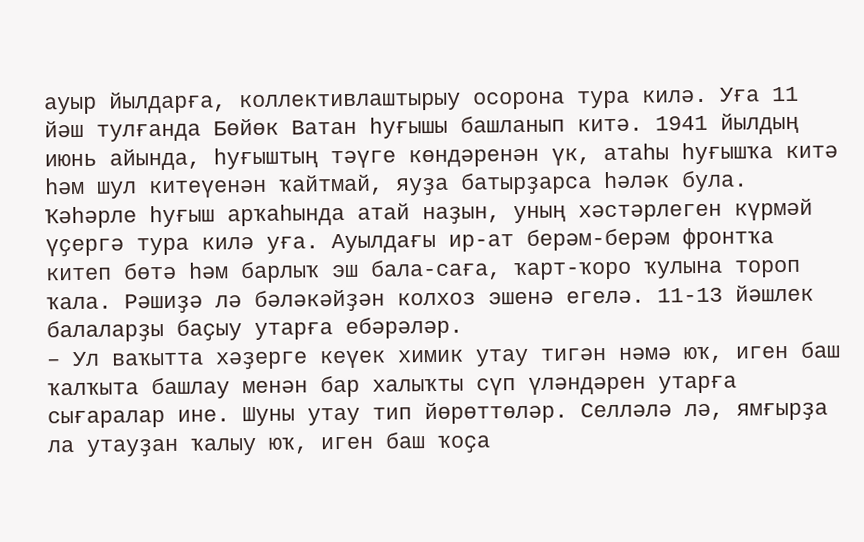ауыр йылдарға, коллективлаштырыу осорона тура килә. Уға 11 йәш тулғанда Бөйөк Ватан һуғышы башланып китә. 1941 йылдың июнь айында, һуғыштың тәүге көндәренән үк, атаһы һуғышҡа китә һәм шул китеүенән ҡайтмай, яуҙа батырҙарса һәләк була.
Ҡәһәрле һуғыш арҡаһында атай наҙын, уның хәстәрлеген күрмәй үҫергә тура килә уға. Ауылдағы ир-ат берәм-берәм фронтҡа китеп бөтә һәм барлыҡ эш бала-саға, ҡарт-ҡоро ҡулына тороп ҡала. Рәшиҙә лә бәләкәйҙән колхоз эшенә егелә. 11-13 йәшлек балаларҙы баҫыу утарға ебәрәләр.
– Ул ваҡытта хәҙерге кеүек химик утау тигән нәмә юҡ, иген баш ҡалҡыта башлау менән бар халыҡты сүп үләндәрен утарға сығаралар ине. Шуны утау тип йөрөттөләр. Селләлә лә, ямғырҙа ла утауҙан ҡалыу юҡ, иген баш ҡоҫа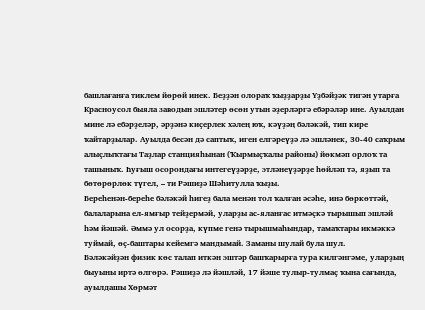башлағанға тиклем йөрөй инек. Беҙҙән олораҡ ҡыҙҙарҙы Үҙбәйҙәк тигән утарға Красноусол быяла заводын эшләтер өсөн утын әҙерләргә ебәрәләр ине. Ауылдан мине лә ебәрҙеләр, әрҙәнә киҫерлек хәлең юҡ, кәүҙәң бәләкәй, тип кире ҡайтарҙылар. Ауылда бесән дә саптыҡ, иген елгәреүҙә лә эшләнек, 30-40 саҡрым алыҫлыҡтағы Таҙлар станцияһынан (Ҡырмыҫҡалы районы) йөкмәп орлоҡ та ташыныҡ. Һуғыш осорондағы интегеүҙәрҙе, этләнеүҙәрҙе һөйләп тә, яҙып та бөтөрөрлөк түгел, – ти Рәшиҙә Шәһитулла ҡыҙы.
Береһенән-береһе бәләкәй һигеҙ бала менән тол ҡалған әсәһе, инә бөркөттәй, балаларына ел-ямғыр тейҙермәй, уларҙы ас-яланғас итмәҫкә тырышып эшләй һәм йәшәй. Әммә ул осорҙа, күпме генә тырышмаһындар, тамаҡтары икмәккә туймай, өҫ-баштары кейемгә мандымай. Заманы шулай була шул.
Бәләкәйҙән физик көс талап иткән эштәр башҡарырға тура килгәнгәме, уларҙың быуыны иртә өлгөрә. Рәшиҙә лә йәшләй, 17 йәше тулыр-тулмаҫ ҡына сағында, ауылдашы Хөрмәт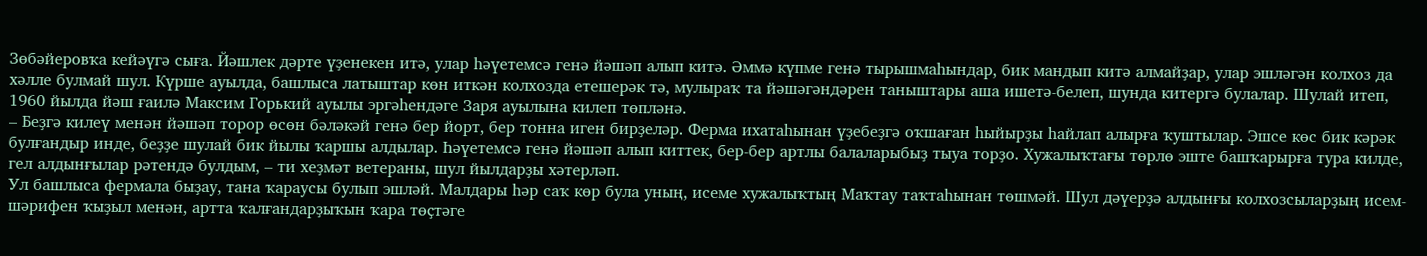Зөбәйеровҡа кейәүгә сыға. Йәшлек дәрте үҙенекен итә, улар һәүетемсә генә йәшәп алып китә. Әммә күпме генә тырышмаһындар, бик мандып китә алмайҙар, улар эшләгән колхоз да хәлле булмай шул. Күрше ауылда, башлыса латыштар көн иткән колхозда етешерәк тә, мулыраҡ та йәшәгәндәрен таныштары аша ишетә-белеп, шунда китергә булалар. Шулай итеп, 1960 йылда йәш ғаилә Максим Горький ауылы эргәһендәге Заря ауылына килеп төпләнә.
– Беҙгә килеү менән йәшәп торор өсөн бәләкәй генә бер йорт, бер тонна иген бирҙеләр. Ферма ихатаһынан үҙебеҙгә оҡшаған һыйырҙы һайлап алырға ҡуштылар. Эшсе көс бик кәрәк булғандыр инде, беҙҙе шулай бик йылы ҡаршы алдылар. Һәүетемсә генә йәшәп алып киттек, бер-бер артлы балаларыбыҙ тыуа торҙо. Хужалыҡтағы төрлө эште башҡарырға тура килде, гел алдынғылар рәтендә булдым, – ти хеҙмәт ветераны, шул йылдарҙы хәтерләп.
Ул башлыса фермала быҙау, тана ҡараусы булып эшләй. Малдары һәр саҡ көр була уның, исеме хужалыҡтың Маҡтау таҡтаһынан төшмәй. Шул дәүерҙә алдынғы колхозсыларҙың исем-шәрифен ҡыҙыл менән, артта ҡалғандарҙыҡын ҡара төҫтәге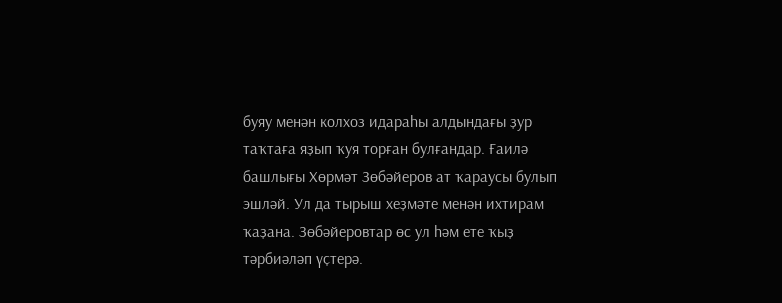буяу менән колхоз идараһы алдындағы ҙур таҡтаға яҙып ҡуя торған булғандар. Ғаилә башлығы Хөрмәт Зөбәйеров ат ҡараусы булып эшләй. Ул да тырыш хеҙмәте менән ихтирам ҡаҙана. Зөбәйеровтар өс ул һәм ете ҡыҙ тәрбиәләп үҫтерә.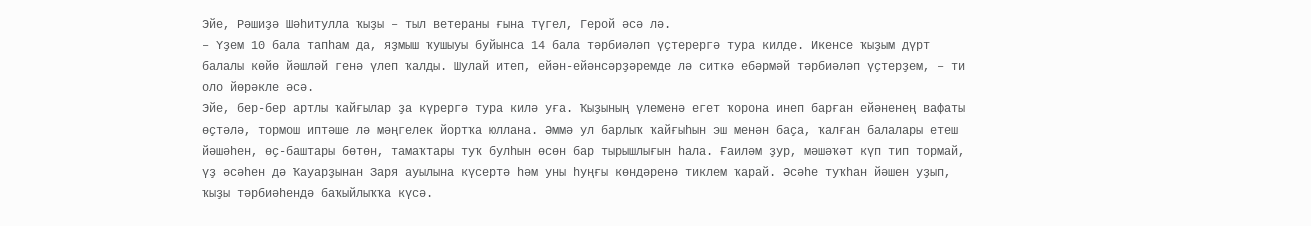Эйе, Рәшиҙә Шәһитулла ҡыҙы – тыл ветераны ғына түгел, Герой әсә лә.
– Үҙем 10 бала тапһам да, яҙмыш ҡушыуы буйынса 14 бала тәрбиәләп үҫтерергә тура килде. Икенсе ҡыҙым дүрт балалы көйө йәшләй генә үлеп ҡалды. Шулай итеп, ейән-ейәнсәрҙәремде лә ситкә ебәрмәй тәрбиәләп үҫтерҙем, – ти оло йөрәкле әсә.
Эйе, бер-бер артлы ҡайғылар ҙа күрергә тура килә уға. Ҡыҙының үлеменә егет ҡорона инеп барған ейәненең вафаты өҫтәлә, тормош иптәше лә мәңгелек йортҡа юллана. Әммә ул барлыҡ ҡайғыһын эш менән баҫа, ҡалған балалары етеш йәшәһен, өҫ-баштары бөтөн, тамаҡтары туҡ булһын өсөн бар тырышлығын һала. Ғаиләм ҙур, мәшәҡәт күп тип тормай, үҙ әсәһен дә Ҡауарҙынан Заря ауылына күсертә һәм уны һуңғы көндәренә тиклем ҡарай. Әсәһе туҡһан йәшен уҙып, ҡыҙы тәрбиәһендә баҡыйлыҡҡа күсә.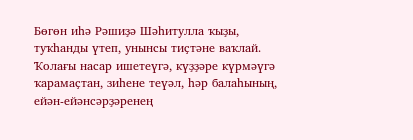Бөгөн иһә Рәшиҙә Шәһитулла ҡыҙы, туҡһанды үтеп, унынсы тиҫтәне ваҡлай. Ҡолағы насар ишетеүгә, күҙҙәре күрмәүгә ҡарамаҫтан, зиһене теүәл, һәр балаһының, ейән-ейәнсәрҙәренең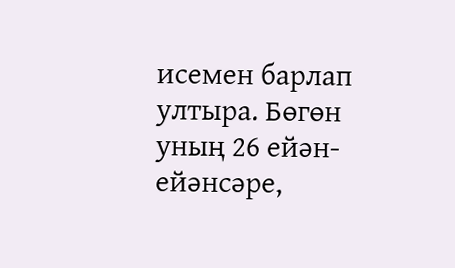исемен барлап ултыра. Бөгөн уның 26 ейән-ейәнсәре,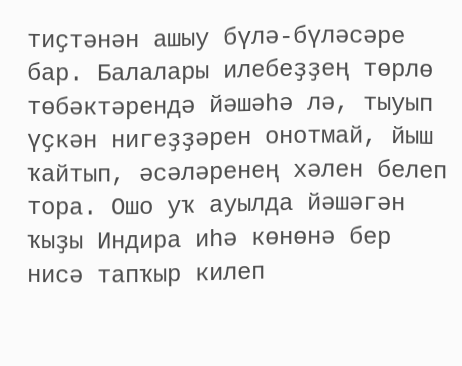тиҫтәнән ашыу бүлә-бүләсәре бар. Балалары илебеҙҙең төрлө төбәктәрендә йәшәһә лә, тыуып үҫкән нигеҙҙәрен онотмай, йыш ҡайтып, әсәләренең хәлен белеп тора. Ошо уҡ ауылда йәшәгән ҡыҙы Индира иһә көнөнә бер нисә тапҡыр килеп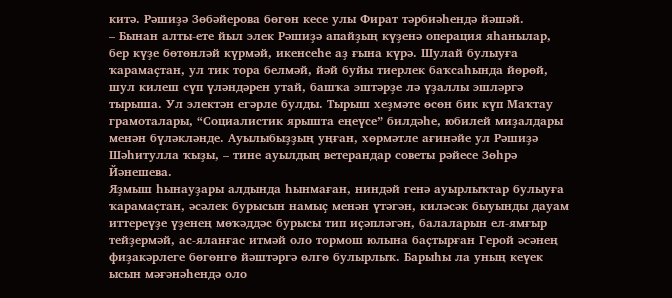китә. Рәшиҙә Зөбәйерова бөгөн кесе улы Фират тәрбиәһендә йәшәй.
– Бынан алты-ете йыл элек Рәшиҙә апайҙың күҙенә операция яһанылар, бер күҙе бөтөнләй күрмәй, икенсеһе аҙ ғына күрә. Шулай булыуға ҡарамаҫтан, ул тик тора белмәй, йәй буйы тиерлек баҡсаһында йөрөй, шул килеш сүп үләндәрен утай, башҡа эштәрҙе лә үҙаллы эшләргә тырыша. Ул электән егәрле булды. Тырыш хеҙмәте өсөн бик күп Маҡтау грамоталары, “Социалистик ярышта еңеүсе” билдәһе, юбилей миҙалдары менән бүләкләнде. Ауылыбыҙҙың уңған, хөрмәтле ағинәйе ул Рәшиҙә Шәһитулла ҡыҙы, – тине ауылдың ветерандар советы рәйесе Зөһрә Йәнешева.
Яҙмыш һынауҙары алдында һынмаған, ниндәй генә ауырлыҡтар булыуға ҡарамаҫтан, әсәлек бурысын намыҫ менән үтәгән, киләсәк быуынды дауам иттереүҙе үҙенең мөҡәддәс бурысы тип иҫәпләгән, балаларын ел-ямғыр тейҙермәй, ас-яланғас итмәй оло тормош юлына баҫтырған Герой әсәнең фиҙакәрлеге бөгөнгө йәштәргә өлгө булырлыҡ. Барыһы ла уның кеүек ысын мәғәнәһендә оло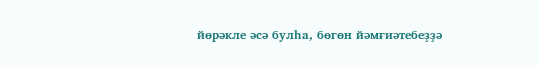йөрәкле әсә булһа, бөгөн йәмғиәтебеҙҙә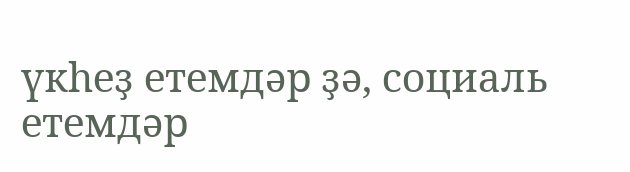үкһеҙ етемдәр ҙә, социаль етемдәр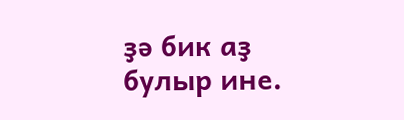ҙә бик аҙ булыр ине.